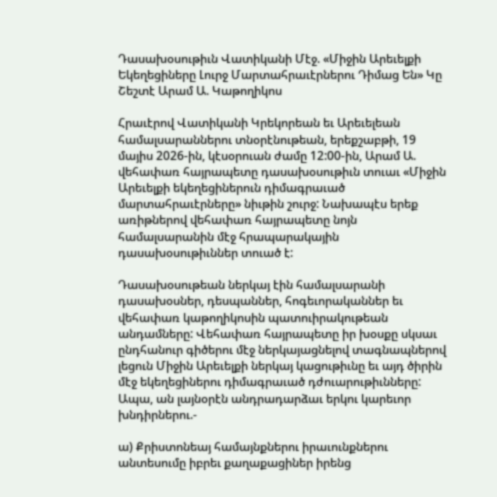Դասախօսութիւն Վատիկանի Մէջ. «Միջին Արեւելքի Եկեղեցիները Լուրջ Մարտահրաւէրներու Դիմաց Են» Կը Շեշտէ Արամ Ա. Կաթողիկոս

Հրաւէրով Վատիկանի Կրեկորեան եւ Արեւելեան համալսարաններու տնօրէնութեան, երեքշաբթի, 19 մայիս 2026-ին, կէսօրուան ժամը 12:00-ին, Արամ Ա. վեհափառ հայրապետը դասախօսութիւն տուաւ «Միջին Արեւելքի եկեղեցիներուն դիմագրաւած մարտահրաւէրները» նիւթին շուրջ: Նախապէս երեք առիթներով վեհափառ հայրապետը նոյն համալսարանին մէջ հրապարակային դասախօսութիւններ տուած է:

Դասախօսութեան ներկայ էին համալսարանի դասախօսներ, դեսպաններ, հոգեւորականներ եւ վեհափառ կաթողիկոսին պատուիրակութեան անդամները: Վեհափառ հայրապետը իր խօսքը սկսաւ ընդհանուր գիծերու մէջ ներկայացնելով տագնապներով լեցուն Միջին Արեւելքի ներկայ կացութիւնը եւ այդ ծիրին մէջ եկեղեցիներու դիմագրաւած դժուարութիւնները: Ապա, ան լայնօրէն անդրադարձաւ երկու կարեւոր խնդիրներու.-

ա) Քրիստոնեայ համայնքներու իրաւունքներու անտեսումը իբրեւ քաղաքացիներ իրենց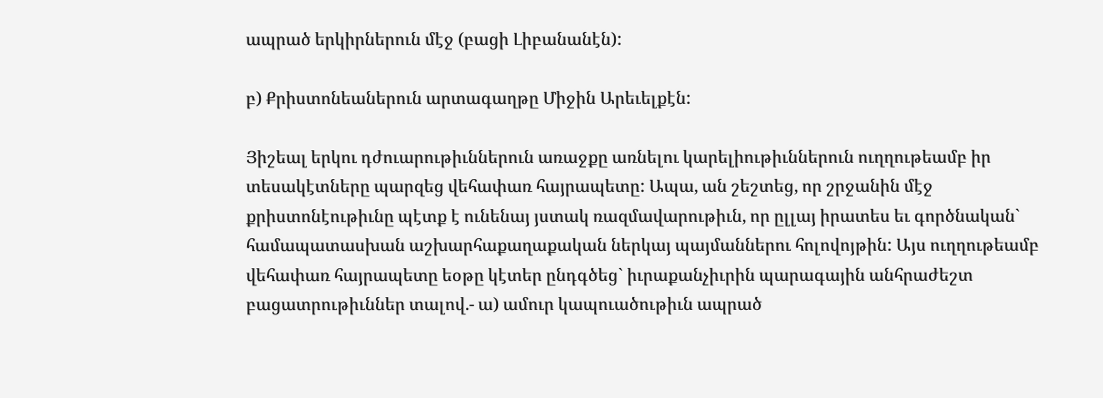ապրած երկիրներուն մէջ (բացի Լիբանանէն):

բ) Քրիստոնեաներուն արտագաղթը Միջին Արեւելքէն:

Յիշեալ երկու դժուարութիւններուն առաջքը առնելու կարելիութիւններուն ուղղութեամբ իր տեսակէտները պարզեց վեհափառ հայրապետը: Ապա, ան շեշտեց, որ շրջանին մէջ քրիստոնէութիւնը պէտք է ունենայ յստակ ռազմավարութիւն, որ ըլլայ իրատես եւ գործնական` համապատասխան աշխարհաքաղաքական ներկայ պայմաններու հոլովոյթին: Այս ուղղութեամբ վեհափառ հայրապետը եօթը կէտեր ընդգծեց` իւրաքանչիւրին պարագային անհրաժեշտ բացատրութիւններ տալով.- ա) ամուր կապուածութիւն ապրած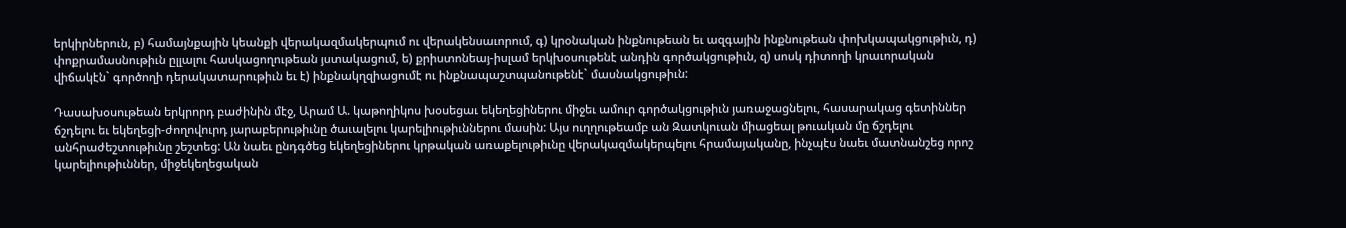երկիրներուն, բ) համայնքային կեանքի վերակազմակերպում ու վերակենսաւորում, գ) կրօնական ինքնութեան եւ ազգային ինքնութեան փոխկապակցութիւն, դ) փոքրամասնութիւն ըլլալու հասկացողութեան յստակացում, ե) քրիստոնեայ-իսլամ երկխօսութենէ անդին գործակցութիւն, զ) սոսկ դիտողի կրաւորական վիճակէն` գործողի դերակատարութիւն եւ է) ինքնակղզիացումէ ու ինքնապաշտպանութենէ` մասնակցութիւն:

Դասախօսութեան երկրորդ բաժինին մէջ, Արամ Ա. կաթողիկոս խօսեցաւ եկեղեցիներու միջեւ ամուր գործակցութիւն յառաջացնելու, հասարակաց գետիններ ճշդելու եւ եկեղեցի-ժողովուրդ յարաբերութիւնը ծաւալելու կարելիութիւններու մասին: Այս ուղղութեամբ ան Զատկուան միացեալ թուական մը ճշդելու անհրաժեշտութիւնը շեշտեց: Ան նաեւ ընդգծեց եկեղեցիներու կրթական առաքելութիւնը վերակազմակերպելու հրամայականը, ինչպէս նաեւ մատնանշեց որոշ կարելիութիւններ, միջեկեղեցական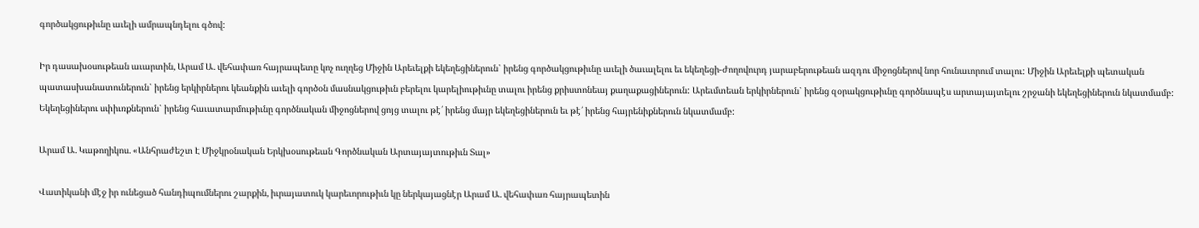գործակցութիւնը աւելի ամրապնդելու գծով:

Իր դասախօսութեան աւարտին, Արամ Ա. վեհափառ հայրապետը կոչ ուղղեց Միջին Արեւելքի եկեղեցիներուն` իրենց գործակցութիւնը աւելի ծաւալելու եւ եկեղեցի-ժողովուրդ յարաբերութեան ազդու միջոցներով նոր հունաւորում տալու: Միջին Արեւելքի պետական պատասխանատուներուն` իրենց երկիրներու կեանքին աւելի գործօն մասնակցութիւն բերելու կարելիութիւնը տալու իրենց քրիստոնեայ քաղաքացիներուն: Արեւմտեան երկիրներուն` իրենց զօրակցութիւնը գործնապէս արտայայտելու շրջանի եկեղեցիներուն նկատմամբ: Եկեղեցիներու սփիւռքներուն` իրենց հաւատարմութիւնը գործնական միջոցներով ցոյց տալու թէ՛ իրենց մայր եկեղեցիներուն եւ թէ՛ իրենց հայրենիքներուն նկատմամբ:

Արամ Ա. Կաթողիկոս. «Անհրաժեշտ Է Միջկրօնական Երկխօսութեան Գործնական Արտայայտութիւն Տալ»

Վատիկանի մէջ իր ունեցած հանդիպումներու շարքին, իւրայատուկ կարեւորութիւն կը ներկայացնէր Արամ Ա. վեհափառ հայրապետին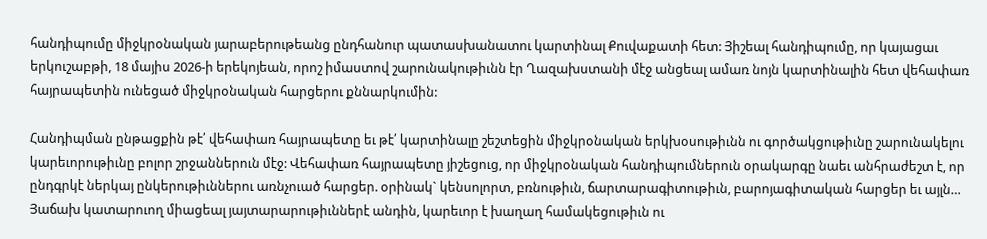հանդիպումը միջկրօնական յարաբերութեանց ընդհանուր պատասխանատու կարտինալ Քուվաքատի հետ: Յիշեալ հանդիպումը, որ կայացաւ երկուշաբթի, 18 մայիս 2026-ի երեկոյեան, որոշ իմաստով շարունակութիւնն էր Ղազախստանի մէջ անցեալ ամառ նոյն կարտինալին հետ վեհափառ հայրապետին ունեցած միջկրօնական հարցերու քննարկումին:

Հանդիպման ընթացքին թէ՛ վեհափառ հայրապետը եւ թէ՛ կարտինալը շեշտեցին միջկրօնական երկխօսութիւնն ու գործակցութիւնը շարունակելու կարեւորութիւնը բոլոր շրջաններուն մէջ: Վեհափառ հայրապետը յիշեցուց, որ միջկրօնական հանդիպումներուն օրակարգը նաեւ անհրաժեշտ է, որ ընդգրկէ ներկայ ընկերութիւններու առնչուած հարցեր. օրինակ` կենսոլորտ, բռնութիւն, ճարտարագիտութիւն, բարոյագիտական հարցեր եւ այլն… Յաճախ կատարուող միացեալ յայտարարութիւններէ անդին, կարեւոր է խաղաղ համակեցութիւն ու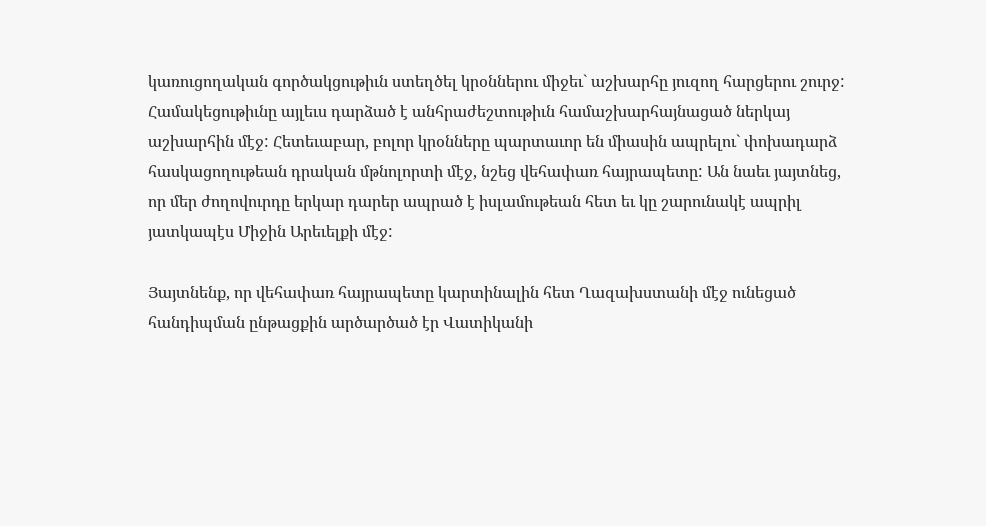կառուցողական գործակցութիւն ստեղծել կրօններու միջեւ` աշխարհը յուզող հարցերու շուրջ: Համակեցութիւնը այլեւս դարձած է անհրաժեշտութիւն համաշխարհայնացած ներկայ աշխարհին մէջ: Հետեւաբար, բոլոր կրօնները պարտաւոր են միասին ապրելու` փոխադարձ հասկացողութեան դրական մթնոլորտի մէջ, նշեց վեհափառ հայրապետը: Ան նաեւ յայտնեց, որ մեր ժողովուրդը երկար դարեր ապրած է իսլամութեան հետ եւ կը շարունակէ ապրիլ յատկապէս Միջին Արեւելքի մէջ:

Յայտնենք, որ վեհափառ հայրապետը կարտինալին հետ Ղազախստանի մէջ ունեցած հանդիպման ընթացքին արծարծած էր Վատիկանի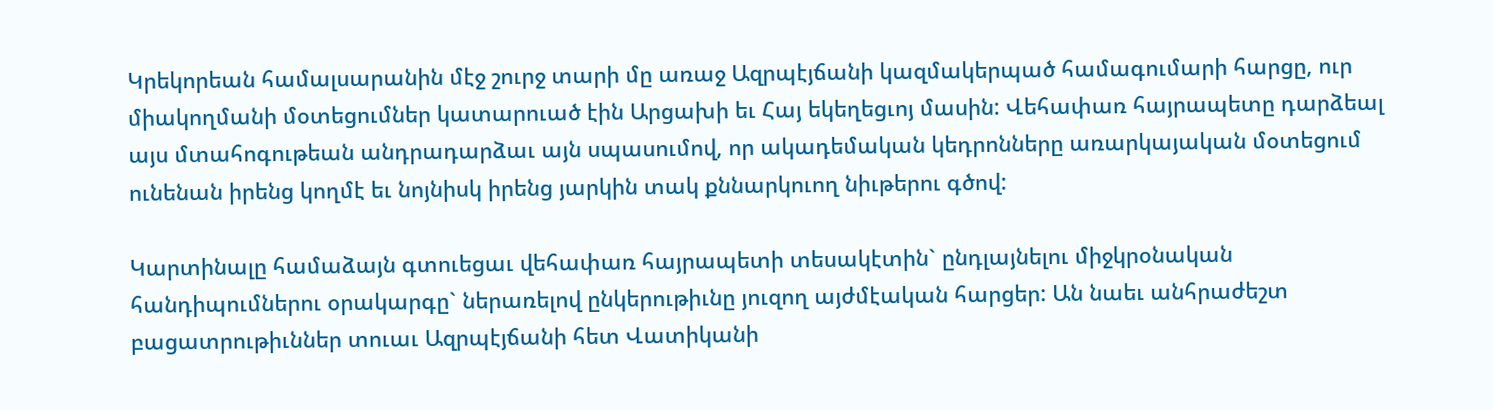Կրեկորեան համալսարանին մէջ շուրջ տարի մը առաջ Ազրպէյճանի կազմակերպած համագումարի հարցը, ուր միակողմանի մօտեցումներ կատարուած էին Արցախի եւ Հայ եկեղեցւոյ մասին: Վեհափառ հայրապետը դարձեալ այս մտահոգութեան անդրադարձաւ այն սպասումով, որ ակադեմական կեդրոնները առարկայական մօտեցում ունենան իրենց կողմէ եւ նոյնիսկ իրենց յարկին տակ քննարկուող նիւթերու գծով:

Կարտինալը համաձայն գտուեցաւ վեհափառ հայրապետի տեսակէտին` ընդլայնելու միջկրօնական հանդիպումներու օրակարգը` ներառելով ընկերութիւնը յուզող այժմէական հարցեր: Ան նաեւ անհրաժեշտ բացատրութիւններ տուաւ Ազրպէյճանի հետ Վատիկանի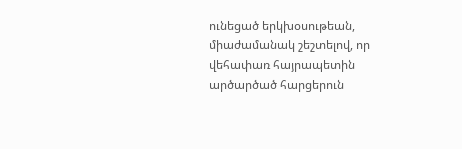ունեցած երկխօսութեան, միաժամանակ շեշտելով, որ վեհափառ հայրապետին արծարծած հարցերուն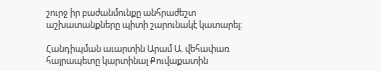շուրջ իր բաժանմունքը անհրաժեշտ աշխատանքները պիտի շարունակէ կատարել:

Հանդիպման աւարտին Արամ Ա. վեհափառ հայրապետը կարտինալ Քուվաքատին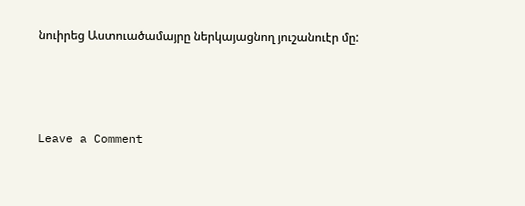նուիրեց Աստուածամայրը ներկայացնող յուշանուէր մը:



Leave a Comment